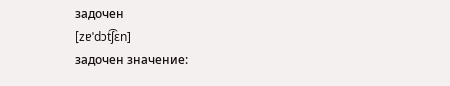задочен
[zɐˈdɔt͡ʃɛn]
задочен значение: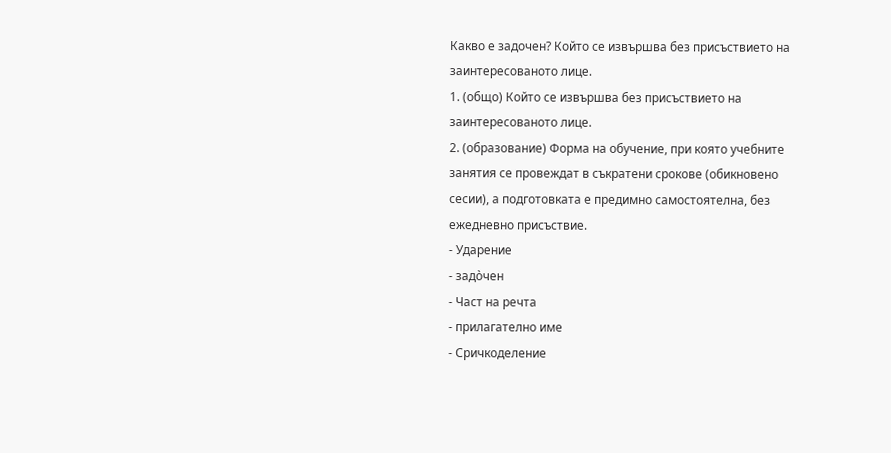Какво е задочен? Който се извършва без присъствието на заинтересованото лице.
1. (общо) Който се извършва без присъствието на заинтересованото лице.
2. (образование) Форма на обучение, при която учебните занятия се провеждат в съкратени срокове (обикновено сесии), а подготовката е предимно самостоятелна, без ежедневно присъствие.
- Ударение
- задо̀чен
- Част на речта
- прилагателно име
- Сричкоделение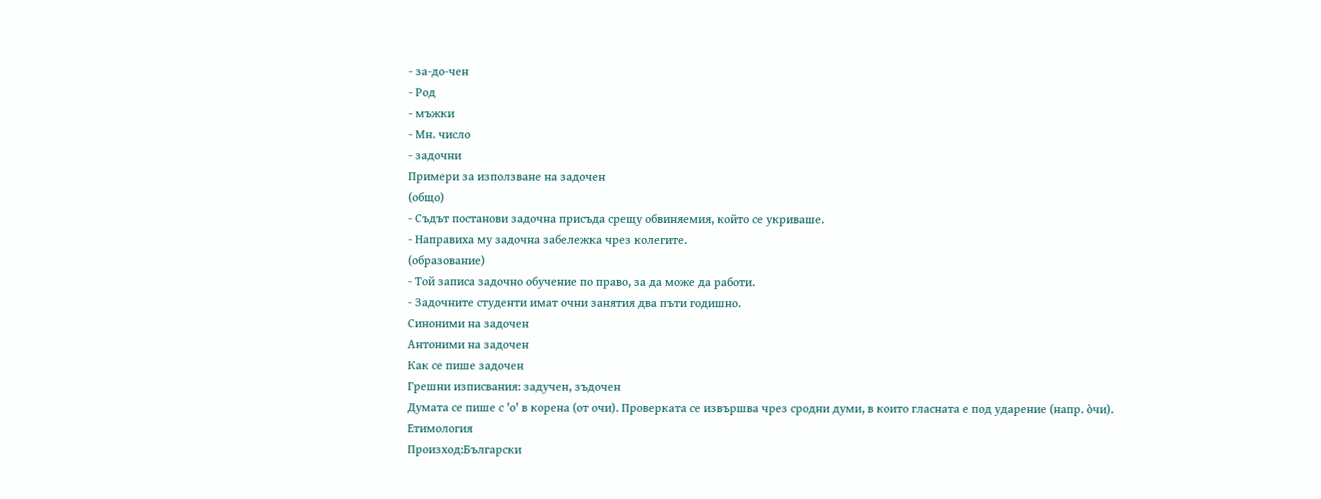- за-до-чен
- Род
- мъжки
- Мн. число
- задочни
Примери за използване на задочен
(общо)
- Съдът постанови задочна присъда срещу обвиняемия, който се укриваше.
- Направиха му задочна забележка чрез колегите.
(образование)
- Той записа задочно обучение по право, за да може да работи.
- Задочните студенти имат очни занятия два пъти годишно.
Синоними на задочен
Антоними на задочен
Как се пише задочен
Грешни изписвания: задучен, зъдочен
Думата се пише с 'о' в корена (от очи). Проверката се извършва чрез сродни думи, в които гласната е под ударение (напр. о̀чи).
Етимология
Произход:Български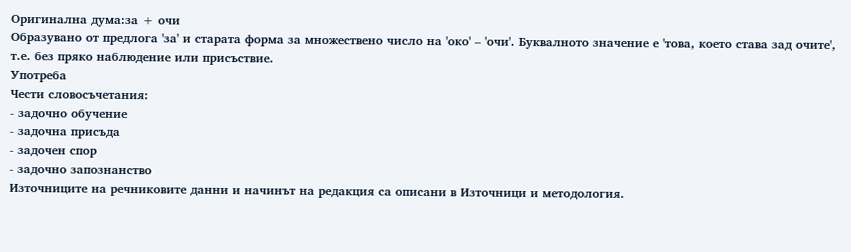Оригинална дума:за + очи
Образувано от предлога 'за' и старата форма за множествено число на 'око' – 'очи'. Буквалното значение е 'това, което става зад очите', т.е. без пряко наблюдение или присъствие.
Употреба
Чести словосъчетания:
- задочно обучение
- задочна присъда
- задочен спор
- задочно запознанство
Източниците на речниковите данни и начинът на редакция са описани в Източници и методология.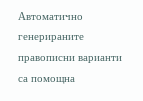Автоматично генерираните правописни варианти са помощна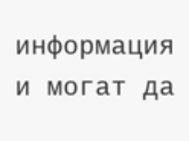информация и могат да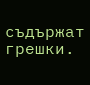съдържат грешки.